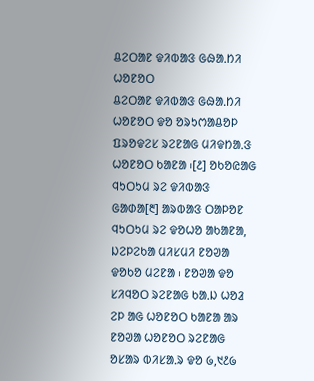ᱪᱮᱛᱟᱱ ᱫᱤᱵᱟᱝ ᱜᱷᱟᱹᱴᱤ ᱦᱚᱱᱚᱛ
ᱪᱮᱛᱟᱱ ᱫᱤᱵᱟᱝ ᱜᱷᱟᱹᱴᱤ ᱦᱚᱱᱚᱛ ᱫᱚ ᱚᱨᱩᱬᱟᱪᱚᱞ ᱯᱨᱚᱫᱮᱥ ᱨᱮᱱᱟᱜ ᱢᱤᱫᱴᱟᱹᱝ ᱦᱚᱱᱚᱛ ᱠᱟᱱᱟ ᱾[᱒] ᱚᱠᱚᱭᱟᱜ ᱧᱩᱛᱩᱢ ᱨᱮ ᱫᱤᱵᱟᱝ ᱜᱟᱰᱟ[᱓] ᱟᱨᱵᱟᱝ ᱛᱟᱞᱚᱱ ᱧᱩᱛᱩᱢ ᱨᱮ ᱫᱚᱦᱚ ᱟᱠᱟᱱᱟ, ᱡᱮᱞᱮᱠᱟ ᱢᱤᱥᱢᱤ ᱱᱚᱣᱟ ᱫᱚᱠᱚ ᱢᱮᱱᱟ ᱾ ᱱᱚᱣᱟ ᱫᱚ ᱥᱤᱧᱚᱛ ᱨᱮᱱᱟᱜ ᱠᱟᱹᱡ ᱦᱚᱲ ᱮᱞ ᱟᱜ ᱦᱚᱱᱚᱛ ᱠᱟᱱᱟ ᱟᱨ ᱱᱚᱣᱟ ᱦᱚᱱᱚᱛ ᱨᱮᱱᱟᱜ ᱚᱥᱟᱨ ᱵᱤᱥᱟᱹᱨ ᱫᱚ ᱙,᱑᱒᱙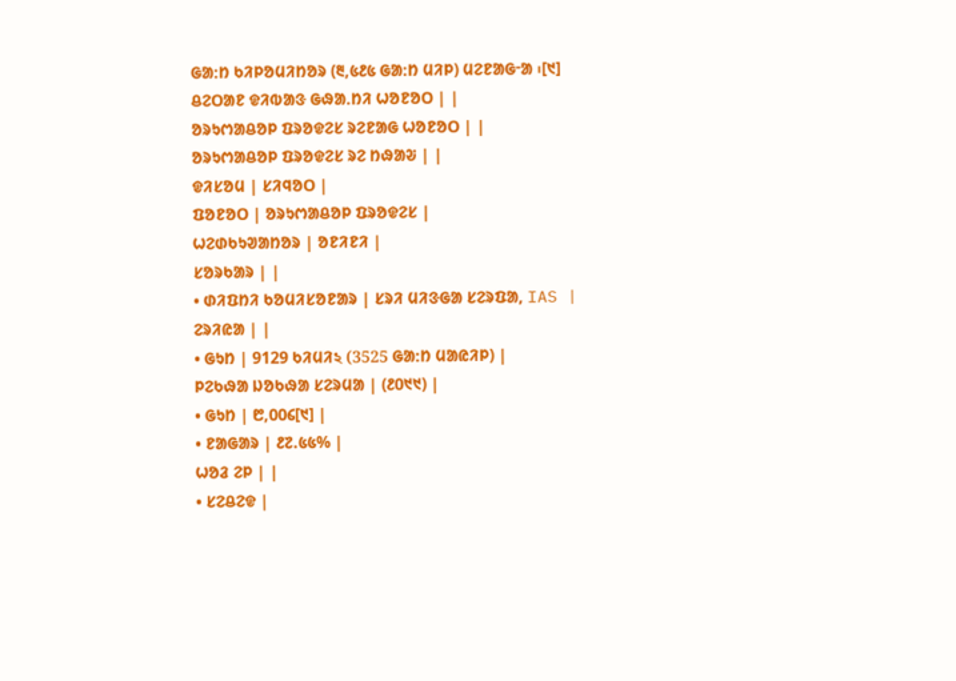ᱜᱟᱺᱴ ᱠᱤᱞᱚᱢᱤᱴᱚᱨ (᱓,᱕᱒᱕ ᱜᱟᱺᱴ ᱢᱤᱞ) ᱢᱮᱱᱟᱜᱼᱟ ᱾[᱑]
ᱪᱮᱛᱟᱱ ᱫᱤᱵᱟᱝ ᱜᱷᱟᱹᱴᱤ ᱦᱚᱱᱚᱛ | |
ᱚᱨᱩᱬᱟᱪᱚᱞ ᱯᱨᱚᱫᱮᱥ ᱨᱮᱱᱟᱜ ᱦᱚᱱᱚᱛ | |
ᱚᱨᱩᱬᱟᱪᱚᱞ ᱯᱨᱚᱫᱮᱥ ᱨᱮ ᱴᱷᱟᱶ | |
ᱫᱤᱥᱚᱢ | ᱥᱤᱧᱚᱛ |
ᱯᱚᱱᱚᱛ | ᱚᱨᱩᱬᱟᱪᱚᱞ ᱯᱨᱚᱫᱮᱥ |
ᱦᱮᱰᱠᱩᱣᱟᱴᱚᱨ | ᱚᱱᱤᱱᱤ |
ᱥᱚᱨᱠᱟᱨ | |
• ᱰᱤᱯᱴᱤ ᱠᱚᱢᱤᱥᱚᱱᱟᱨ | ᱥᱨᱤ ᱢᱤᱝᱜᱟ ᱥᱮᱨᱯᱟ, IAS |
ᱮᱨᱤᱭᱟ | |
• ᱜᱩᱴ | 9129 ᱠᱤᱢᱤ২ (3525 ᱜᱟᱺᱴ ᱢᱟᱭᱤᱞ) |
ᱞᱮᱠᱷᱟ ᱡᱚᱠᱷᱟ ᱥᱮᱨᱢᱟ | (᱒᱐᱑᱑) |
• ᱜᱩᱴ | ᱘,᱐᱐᱔[᱑] |
• ᱱᱟᱜᱟᱨ | ᱒᱗.᱕᱕% |
ᱦᱚᱲ ᱮᱞ | |
• ᱥᱮᱪᱮᱫ |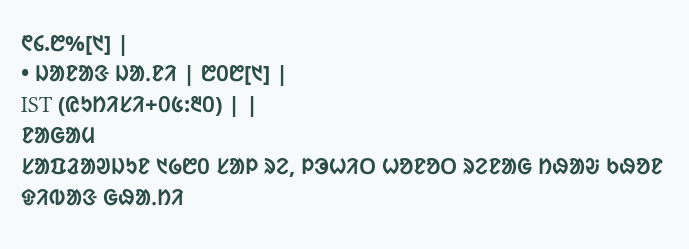᱖᱔.᱘%[᱑] |
• ᱡᱟᱱᱟᱝ ᱡᱟᱹᱱᱤ | ᱘᱐᱘[᱑] |
IST (ᱭᱩᱴᱤᱥᱤ+᱐᱕:᱓᱐) | |
ᱱᱟᱜᱟᱢ
ᱥᱟᱯᱲᱟᱣᱡᱩᱱ ᱑᱙᱘᱐ ᱥᱟᱞ ᱨᱮ, ᱞᱳᱦᱤᱛ ᱦᱚᱱᱚᱛ ᱨᱮᱱᱟᱜ ᱴᱷᱟᱶ ᱠᱷᱚᱱ ᱫᱤᱵᱟᱝ ᱜᱷᱟᱹᱴᱤ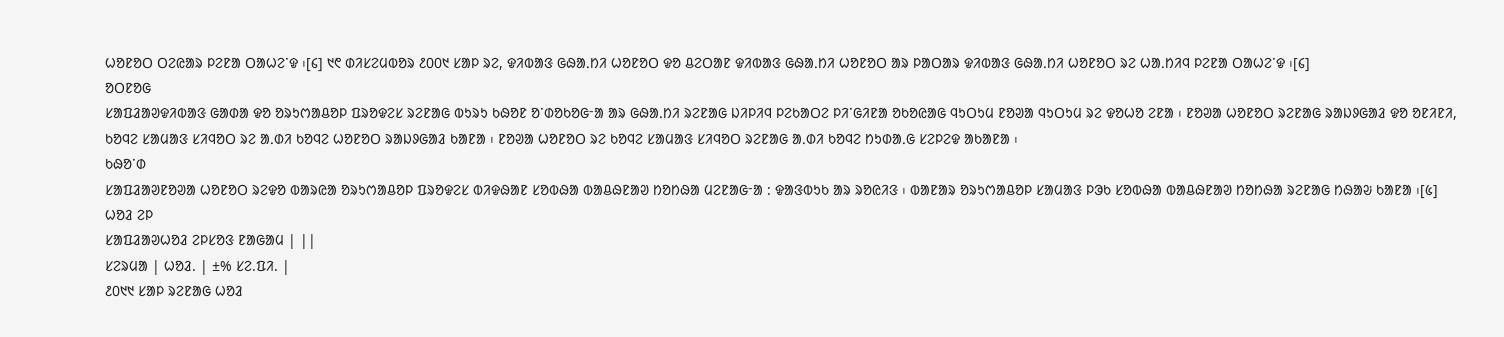ᱦᱚᱱᱚᱛ ᱛᱮᱭᱟᱨ ᱞᱮᱱᱟ ᱛᱟᱦᱮᱸᱫ ᱾[᱔] ᱑᱖ ᱰᱤᱥᱮᱢᱵᱚᱨ ᱒᱐᱐᱑ ᱥᱟᱞ ᱨᱮ, ᱫᱤᱵᱟᱝ ᱜᱷᱟᱹᱴᱤ ᱦᱚᱱᱚᱛ ᱫᱚ ᱪᱮᱛᱟᱱ ᱫᱤᱵᱟᱝ ᱜᱷᱟᱹᱴᱤ ᱦᱚᱱᱚᱛ ᱟᱨ ᱞᱟᱛᱟᱨ ᱫᱤᱵᱟᱝ ᱜᱷᱟᱹᱴᱤ ᱦᱚᱱᱚᱛ ᱨᱮ ᱦᱟᱹᱴᱤᱧ ᱞᱮᱱᱟ ᱛᱟᱦᱮᱸᱫ ᱾[᱔]
ᱚᱛᱱᱚᱜ
ᱥᱟᱯᱲᱟᱣᱫᱤᱵᱟᱝ ᱜᱟᱰᱟ ᱫᱚ ᱚᱨᱩᱬᱟᱪᱚᱞ ᱯᱨᱚᱫᱮᱥ ᱨᱮᱱᱟᱜ ᱵᱩᱨᱩ ᱠᱷᱚᱱ ᱚᱸᱰᱚᱠᱚᱜᱼᱟ ᱟᱨ ᱜᱷᱟᱹᱴᱤ ᱨᱮᱱᱟᱜ ᱡᱤᱞᱤᱧ ᱞᱮᱠᱟᱛᱮ ᱞᱤᱸᱜᱤᱱᱟ ᱚᱠᱚᱭᱟᱜ ᱧᱩᱛᱩᱢ ᱱᱚᱣᱟ ᱧᱩᱛᱩᱢ ᱨᱮ ᱫᱚᱦᱚ ᱮᱱᱟ ᱾ ᱱᱚᱣᱟ ᱦᱚᱱᱚᱛ ᱨᱮᱱᱟᱜ ᱨᱟᱡᱽᱜᱟᱲ ᱫᱚ ᱚᱱᱤᱱᱤ, ᱠᱚᱧᱮ ᱥᱟᱢᱟᱝ ᱥᱤᱧᱚᱛ ᱨᱮ ᱟᱹᱰᱤ ᱠᱚᱧᱮ ᱦᱚᱱᱚᱛ ᱨᱟᱡᱽᱜᱟᱲ ᱠᱟᱱᱟ ᱾ ᱱᱚᱣᱟ ᱦᱚᱱᱚᱛ ᱨᱮ ᱠᱚᱧᱮ ᱥᱟᱢᱟᱝ ᱥᱤᱧᱚᱛ ᱨᱮᱱᱟᱜ ᱟᱹᱰᱤ ᱠᱚᱧᱮ ᱴᱩᱰᱟᱹᱜ ᱥᱮᱞᱮᱫ ᱟᱠᱟᱱᱟ ᱾
ᱠᱷᱚᱸᱰ
ᱥᱟᱯᱲᱟᱣᱱᱚᱣᱟ ᱦᱚᱱᱚᱛ ᱨᱮᱫᱚ ᱵᱟᱨᱭᱟ ᱚᱨᱩᱬᱟᱪᱚᱞ ᱯᱨᱚᱫᱮᱥ ᱵᱤᱫᱷᱟᱱ ᱥᱚᱵᱷᱟ ᱵᱟᱪᱷᱱᱟᱣ ᱴᱚᱴᱷᱟ ᱢᱮᱱᱟᱜᱼᱟ : ᱫᱟᱝᱵᱩᱠ ᱟᱨ ᱨᱚᱭᱤᱝ ᱾ ᱵᱟᱱᱟᱨ ᱚᱨᱩᱬᱟᱪᱚᱞ ᱥᱟᱢᱟᱝ ᱞᱳᱠ ᱥᱚᱵᱷᱟ ᱵᱟᱪᱷᱱᱟᱣ ᱴᱚᱴᱷᱟ ᱨᱮᱱᱟᱜ ᱴᱷᱟᱶ ᱠᱟᱱᱟ ᱾[᱕]
ᱦᱚᱲ ᱮᱞ
ᱥᱟᱯᱲᱟᱣᱦᱚᱲ ᱮᱞᱥᱚᱝ ᱱᱟᱜᱟᱢ | ||
ᱥᱮᱨᱢᱟ | ᱦᱚᱲ. | ±% ᱥᱮ.ᱯᱤ. |
᱒᱐᱑᱑ ᱥᱟᱞ ᱨᱮᱱᱟᱜ ᱦᱚᱲ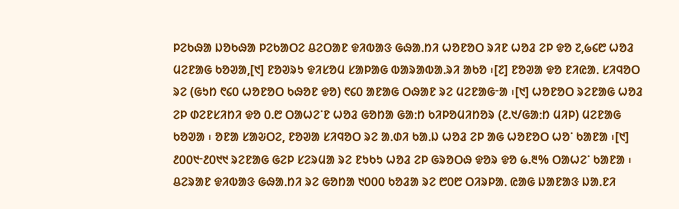ᱞᱮᱠᱷᱟ ᱡᱚᱠᱷᱟ ᱞᱮᱠᱟᱛᱮ ᱪᱮᱛᱟᱱ ᱫᱤᱵᱟᱝ ᱜᱷᱟᱹᱴᱤ ᱦᱚᱱᱚᱛ ᱨᱤᱱ ᱦᱚᱲ ᱮᱞ ᱫᱚ ᱗,᱙᱔᱘ ᱦᱚᱲ ᱢᱮᱱᱟᱜ ᱠᱚᱣᱟ,[᱑] ᱱᱚᱣᱨᱩ ᱫᱤᱥᱚᱢ ᱥᱟᱞᱟᱜ ᱵᱟᱨᱟᱵᱟᱹᱨᱤ ᱟᱠᱚ ᱾[᱗] ᱱᱚᱣᱟ ᱫᱚ ᱱᱤᱭᱟᱹ ᱥᱤᱧᱚᱛ ᱨᱮ (ᱜᱩᱴ ᱖᱔᱐ ᱦᱚᱱᱚᱛ ᱠᱷᱚᱱ ᱫᱚ) ᱖᱔᱐ ᱟᱱᱟᱜ ᱛᱷᱟᱱ ᱨᱮ ᱢᱮᱱᱟᱜᱼᱟ ᱾[᱑] ᱦᱚᱱᱚᱛ ᱨᱮᱱᱟᱜ ᱦᱚᱲ ᱮᱞ ᱰᱮᱱᱥᱤᱴᱤ ᱫᱚ ᱐.᱘ ᱛᱟᱦᱮᱸᱱ ᱦᱚᱲ ᱜᱚᱴᱟ ᱜᱟᱺᱴ ᱠᱤᱞᱚᱢᱤᱴᱚᱨ (᱒.᱑/ᱜᱟᱺᱴ ᱢᱤᱞ) ᱢᱮᱱᱟᱜ ᱠᱚᱣᱟ ᱾ ᱚᱱᱟ ᱥᱟᱶᱛᱮ, ᱱᱚᱣᱟ ᱥᱤᱧᱚᱛ ᱨᱮ ᱟᱹᱰᱤ ᱠᱟᱹᱡ ᱦᱚᱲ ᱮᱞ ᱟᱜ ᱦᱚᱱᱚᱛ ᱦᱚᱸ ᱠᱟᱱᱟ ᱾[᱑] ᱒᱐᱐᱑ᱼ᱒᱐᱑᱑ ᱨᱮᱱᱟᱜ ᱜᱮᱞ ᱥᱮᱨᱢᱟ ᱨᱮ ᱱᱩᱠᱩ ᱦᱚᱲ ᱮᱞ ᱜᱨᱚᱛᱷ ᱫᱚᱨ ᱫᱚ ᱙.᱓% ᱛᱟᱦᱮᱸ ᱠᱟᱱᱟ ᱾ ᱪᱮᱨᱟᱱ ᱫᱤᱵᱟᱝ ᱜᱷᱟᱹᱴᱤ ᱨᱮ ᱜᱚᱴᱟ ᱑᱐᱐᱐ ᱠᱚᱲᱟ ᱨᱮ ᱘᱐᱘ ᱛᱤᱨᱞᱟᱹ ᱭᱟᱜ ᱡᱟᱱᱟᱝ ᱡᱟᱹᱱᱤ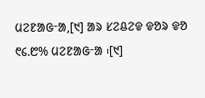ᱢᱮᱱᱟᱜᱼᱟ,[᱑] ᱟᱨ ᱥᱮᱪᱮᱫ ᱫᱚᱨ ᱫᱚ ᱖᱔.᱘% ᱢᱮᱱᱟᱜᱼᱟ ᱾[᱑]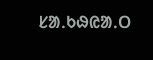ᱥᱟᱹᱠᱷᱭᱟᱹᱛ